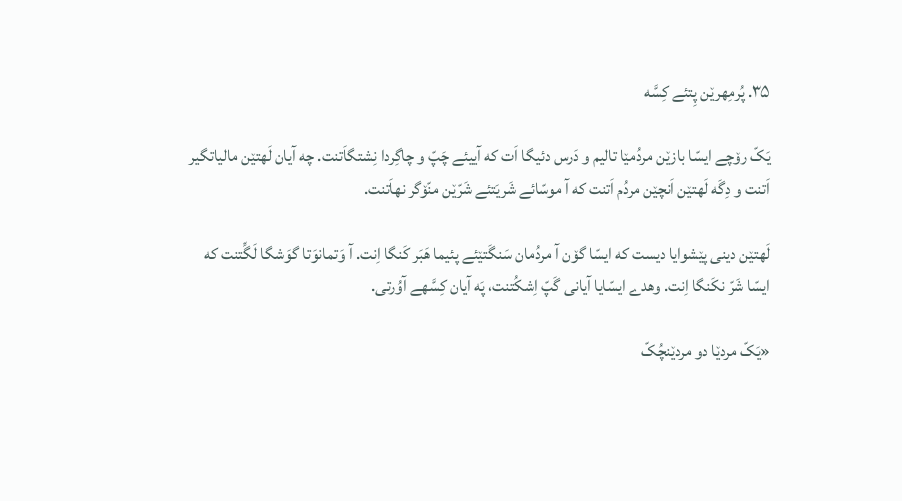۳۵. پُرمِهرێن پِتئے کِسَّه

یَکّ رۆچے ایسّا بازێن مردُمێا تالیم و دَرس دئیگا اَت که آییئے چَپّ و چاگِردا نِشتگاَتنت. چه آیان لَهتێن مالیاتگیر اَتنت و دِگَه لَهتێن اَنچێن مردُم اَتنت که آ موسّائے شَریَتئے شَرّێن منّۆگر نهاَتنت.

لَهتێن دینی پێشوایا دیست که ایسّا گۆن آ مردُمان سَنگَتێئے پئیما هَبَر کَنگا اِنت. آ وَتمانوَتا گوَشگا لَگِّتنت که ایسّا شَرّ نکَنگا اِنت. وهدے ایسّایا آیانی گَپّ اِشکُتنت، پَه آیان کِسَّهے آوُرتی.

«یَکّ مردێا دو مردێنچُکّ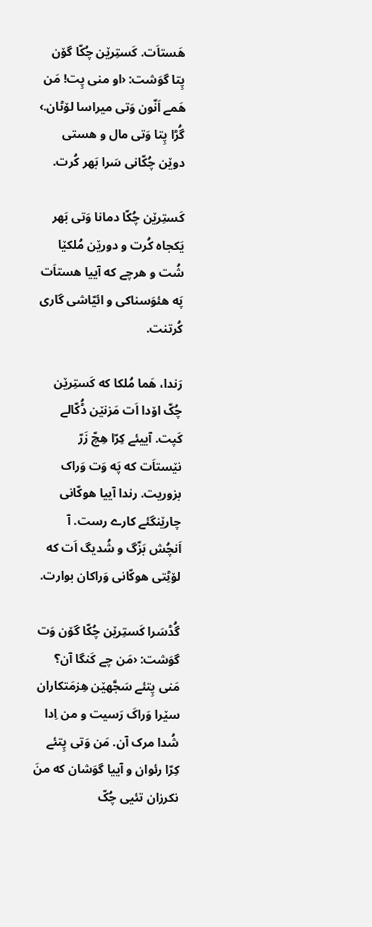هَستاَت. کَستِرێن چُکّا گۆن پِتا گوَشت: ‹او منی پِت! مَن هَمے اَنّون وَتی میراسا لۆٹان.› گُڑا پِتا وَتی مال و هستی دوێن چُکّانی سَرا بَهر کُرت.

کَستِرێن چُکّا دمانا وَتی بَهر یَکجاه کُرت و دورێن مُلکێا شُت و هرچے که آییا هستاَت پَه هئوَسناکی و ائیّاشی گاری کُرتنت.

رَندا، هَما مُلکا که کَستِرێن چُکّ اۆدا اَت مَزنێن ڈُکّالے کَپت. آییئے کِرّا هِچّ زَرّ نێستاَت که پَه وَت وَراک بزوریت. رندا آییا هوکّانی چارێنگئے کارے رست. آ اَنچُش بَزّگ و شُدیگ اَت که لۆٹِتی هوکّانی وَراکان بوارت.

گُڈسَرا کَستِرێن چُکّا گۆن وَت گوَشت: ‹مَن چے کَنگا آن؟ مَنی پِتئے سَجَّهێن هِزمَتکاران سێرا وَراکَ رَسیت و من اِدا شُدا مرک آن. مَن وَتی پِتئے کِرّا رئوان و آییا گوَشان که منَ نکرزان تئیی چُکّ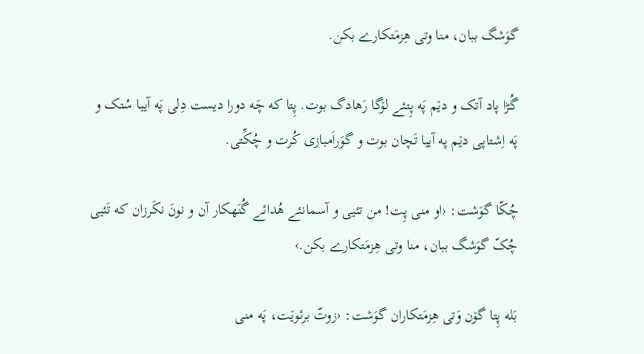گوَشگ ببان، منا وتی هِزمَتکارے بکن.

گُڑا پاد آتک و دێم پَه پِتئے لۆگا رَهادگ بوت. پِتا که چَه دورا دیست دِلی پَه آییا سُتک و پَه اِشتاپی دێم په آییا تَچان بوت و گوَراَمبازی کُرت و چُکِّتی.

چُکّا گوَشت: ‹او منی پِت! من تئیی و آسمانئے هُدائے گُنَهکار آن و نونَ نکَرزان که تَئیی چُکّ گوَشگ ببان، منا وتی هِزمَتکارے بکن.›

بَله پِتا گۆن وَتی هِزمَتکاران گوَشت: ‹زوتّ برئوێت، پَه منی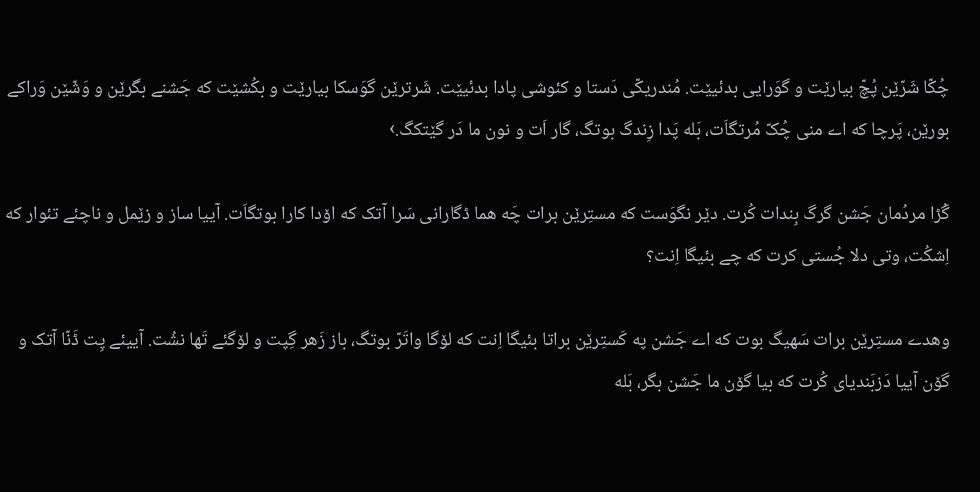چُکّا شَرّێن پُچّ بیارێت و گوَرایی بدئیێت. مُندریکّی دَستا و کئوشی پادا بدئیێت. شَرترێن گوَسکا بیارێت و بکُشێت که جَشنے بگرێن و وَشّێن وَراکے بورێن، پَرچا که اے منی چُکّ مُرتگاَت، بَله پَدا زِندگ بوتگ، گار اَت و نون ما دَر گێتکگ.›

گُڑا مردُمان جَشن گرگ بِندات کُرت. دێر نگوَست که مستِرێن برات چَه هما ڈگارانی سَرا آتک که اۆدا کارا بوتگاَت. آییا ساز و زێمل و ناچئے تئوار که اِشکُت، وتی دلا جُستی کرت که چے بئیگا اِنت؟

وهدے مستِرێن برات سَهیگ بوت که اے جَشن په کَستِرێن براتا بئیگا اِنت که لۆگا واتَرّ بوتگ، باز زَهر گِپت و لۆگئے تَها نشُت. آییئے پِت ڈَنّا آتک و گۆن آییا دَزبَندیای کُرت که بیا گۆن ما جَشن بگر، بَله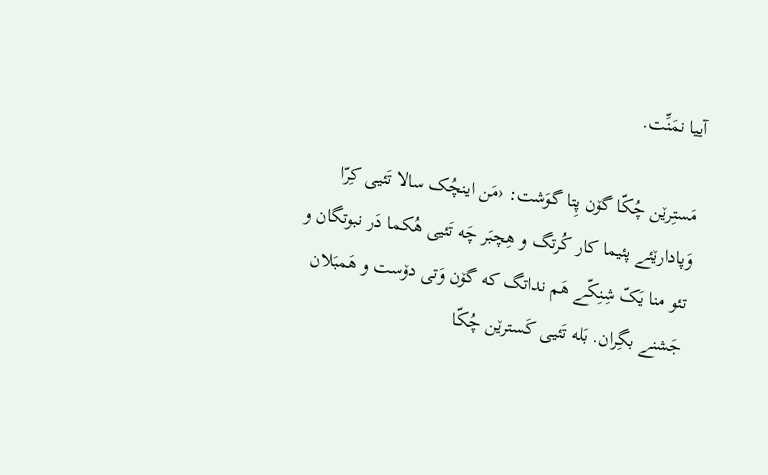آییا نمَنِّت.

مَستِرێن چُکّا گۆن پِتا گوَشت: ‹مَن اینچُک سالا تَئیی کِرّا وَپادارێئے پئیما کار کُرتگ و هِچبَر چَه تَئیی هُکما دَر نبوتگان و تئو منا یَکّ شِنِکّے هَم نداتگ که گۆن وَتی دۆست و هَمبَلان جَشنے بگِران. بَله تَئیی کَسترێن چُکّا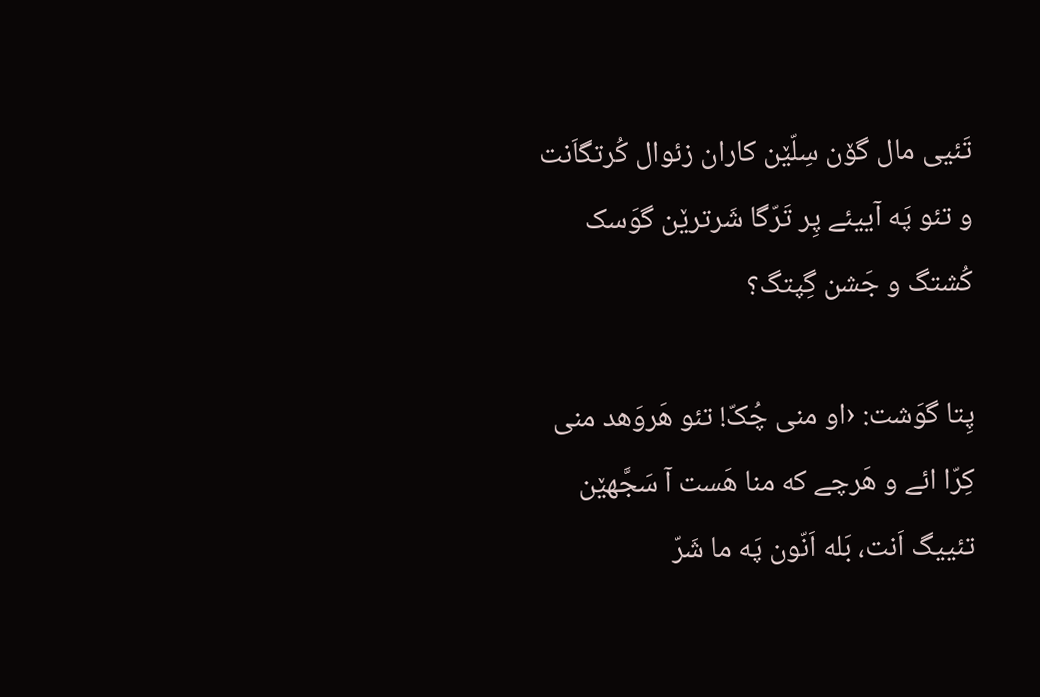تَئیی مال گۆن سِلّێن کاران زئوال کُرتگاَنت و تئو پَه آییئے پِر تَرّگا شَرترێن گوَسک کُشتگ و جَشن گِپتگ؟

پِتا گوَشت: ‹او منی چُکّ! تئو هَروَهد منی کِرّا ائے و هَرچے که منا هَست آ سَجَّهێن تئییگ اَنت، بَله اَنّون پَه ما شَرّ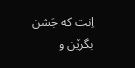اِنت که جَشن بگرێن و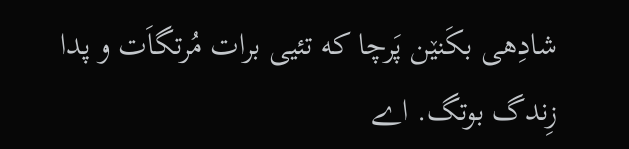شادِهی بکَنێن پَرچا که تئیی برات مُرتگاَت و پدا زِندگ بوتگ. اے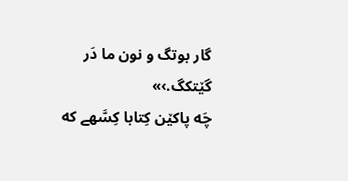گار بوتگ و نون ما دَر گێتکگ.›»
چَه پاکێن کِتابا کِسَّهے که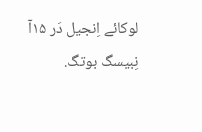لوکائے اِنجیل دَر ۱۵آ نِبیسگ بوتگ.